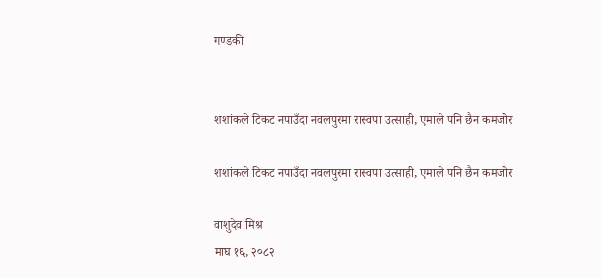गण्डकी


शशांकले टिकट नपाउँदा नवलपुरमा रास्वपा उत्साही, एमाले पनि छैन कमजोर

शशांकले टिकट नपाउँदा नवलपुरमा रास्वपा उत्साही, एमाले पनि छैन कमजोर

वाशुदेव मिश्र
माघ १६, २०८२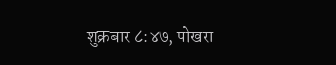शुक्रबार ८:४७, पोखरा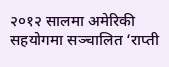२०१२ सालमा अमेरिकी सहयोगमा सञ्चालित ‘राप्ती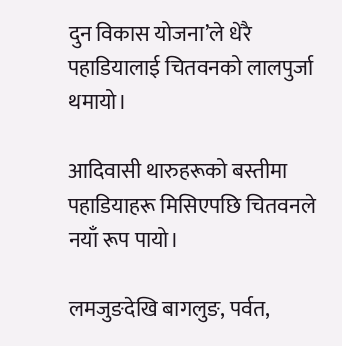दुन विकास योजना’ले धेरै पहाडियालाई चितवनको लालपुर्जा थमायो।

आदिवासी थारुहरूको बस्तीमा पहाडियाहरू मिसिएपछि चितवनले नयाँ रूप पायो।

लमजुङदेखि बागलुङ, पर्वत,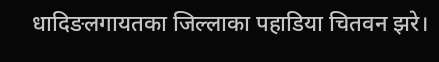धादिङलगायतका जिल्लाका पहाडिया चितवन झरे।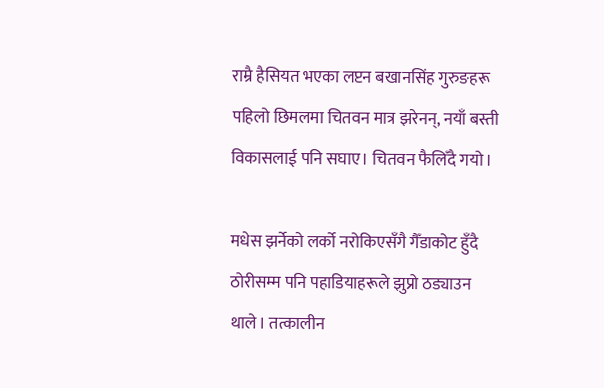राम्रै हैसियत भएका लप्टन बखानसिंह गुरुङहरू पहिलो छिमलमा चितवन मात्र झरेनन्, नयाँ बस्ती विकासलाई पनि सघाए। चितवन फैलिँदै गयो।

मधेस झर्नेको लर्को नरोकिएसँगै गैँडाकोट हुँदै ठोरीसम्म पनि पहाडियाहरूले झुप्रो ठड्याउन थाले। तत्कालीन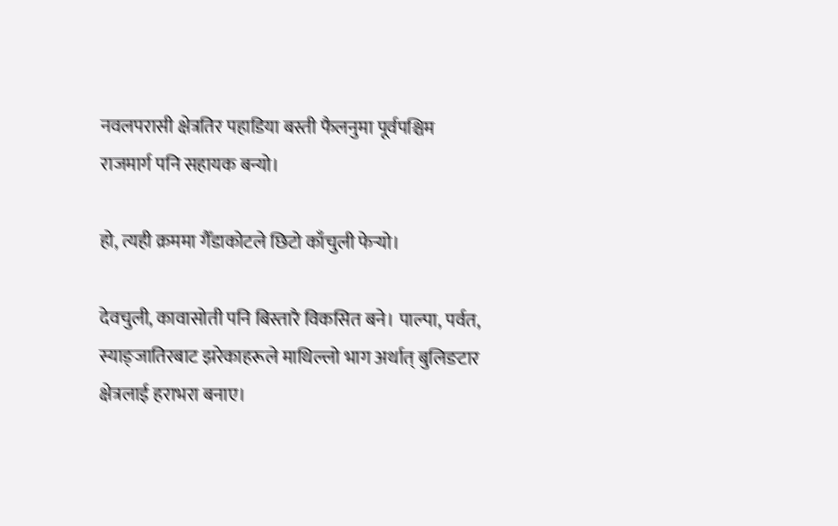नवलपरासी क्षेत्रतिर पहाडिया बस्ती फैलनुमा पूर्वपश्चिम राजमार्ग पनि सहायक बन्यो।

हो, त्यही क्रममा गैँडाकोटले छिटो काँचुली फेर्‍यो।

देवचुली, कावासोती पनि बिस्तारै विकसित बने। पाल्पा, पर्वत, स्याङ्जातिरबाट झरेकाहरूले माथिल्लो भाग अर्थात् बुलिङटार क्षेत्रलाई हराभरा बनाए।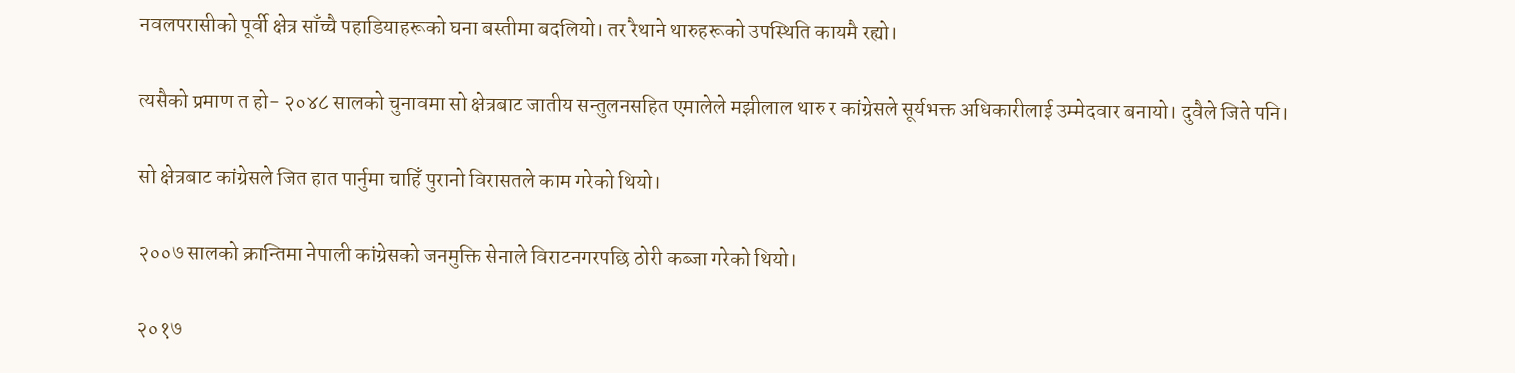नवलपरासीको पूर्वी क्षेत्र साँच्चै पहाडियाहरूको घना बस्तीमा बदलियो। तर रैथाने थारुहरूको उपस्थिति कायमै रह्यो।

त्यसैको प्रमाण त हो- २०४८ सालको चुनावमा सो क्षेत्रबाट जातीय सन्तुलनसहित एमालेले मझीलाल थारु र कांग्रेसले सूर्यभक्त अधिकारीलाई उम्मेदवार बनायो। दुवैले जिते पनि।

सो क्षेत्रबाट कांग्रेसले जित हात पार्नुमा चाहिँ पुरानो विरासतले काम गरेको थियो।

२००७ सालको क्रान्तिमा नेपाली कांग्रेसको जनमुक्ति सेनाले विराटनगरपछि ठोरी कब्जा गरेको थियो।

२०१७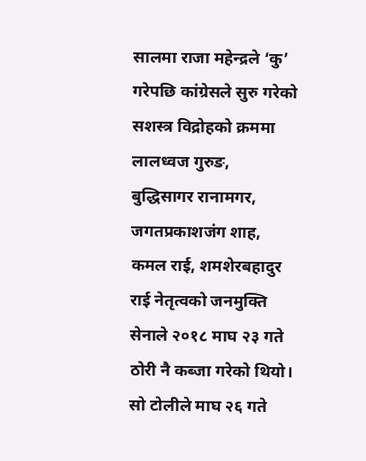सालमा राजा महेन्द्रले ‘कु’ गरेपछि कांग्रेसले सुरु गरेको सशस्त्र विद्रोहको क्रममा लालध्वज गुरुङ,  बुद्धिसागर रानामगर, जगतप्रकाशजंग शाह, कमल राई, शमशेरबहादुर राई नेतृत्वको जनमुक्ति सेनाले २०१८ माघ २३ गते ठोरी नै कब्जा गरेको थियो। सो टोलीले माघ २६ गते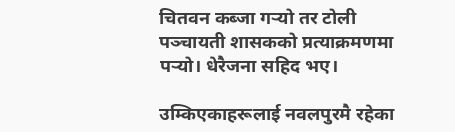चितवन कब्जा गर्‍यो तर टोली पञ्चायती शासकको प्रत्याक्रमणमा पर्‍यो। धेरैजना सहिद भए।

उम्किएकाहरूलाई नवलपुरमै रहेका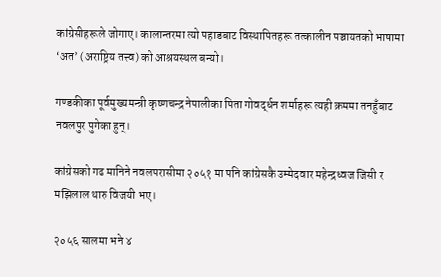कांग्रेसीहरूले जोगाए। कालान्तरमा त्यो पहाडबाट विस्थापितहरू तत्कालीन पञ्चायतको भाषामा ‘अत’ (अराष्ट्रिय तत्त्व) को आश्रयस्थल बन्यो।

गण्डकीका पूर्वमुख्यमन्त्री कृष्णचन्द्र नेपालीका पिता गोवर्द्धन शर्माहरू त्यही क्रममा तनहुँबाट नवलपुर पुगेका हुन्।

कांग्रेसको गढ मानिने नवलपरासीमा २०५१ मा पनि कांग्रेसकै उम्मेदवार महेन्द्रध्वज जिसी र मझिलाल थारु विजयी भए।

२०५६ सालमा भने ४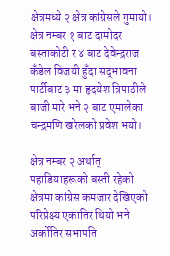क्षेत्रमध्ये २ क्षेत्र कांग्रेसले गुमायो। क्षेत्र नम्बर १ बाट दामोदर बस्ताकोटी र ४ बाट देवेन्द्रराज कँडेल विजयी हुँदा सद्‌भावना पार्टीबाट ३ मा हृदयेश त्रिपाठीले बाजी मारे भने २ बाट एमालेका चन्द्रमणि खरेलको प्रवेश भयो।

क्षेत्र नम्बर २ अर्थात् पहाडियाहरूको बस्ती रहेको क्षेत्रमा कांग्रेस कमजार देखिएको परिप्रेक्ष्य एकातिर थियो भने अर्कोतिर सभापति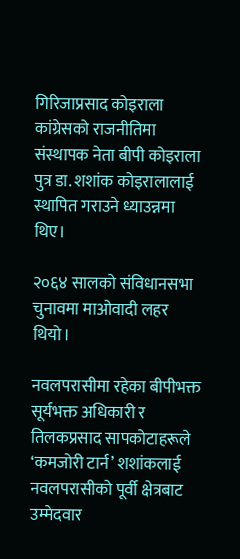गिरिजाप्रसाद कोइराला कांग्रेसको राजनीतिमा संस्थापक नेता बीपी कोइराला पुत्र डा. शशांक कोइरालालाई स्थापित गराउने ध्याउन्नमा थिए।

२०६४ सालको संविधानसभा चुनावमा माओवादी लहर थियो।

नवलपरासीमा रहेका बीपीभक्त सूर्यभक्त अधिकारी र तिलकप्रसाद सापकोटाहरूले ‘कमजोरी टार्न’ शशांकलाई नवलपरासीको पूर्वी क्षेत्रबाट उम्मेदवार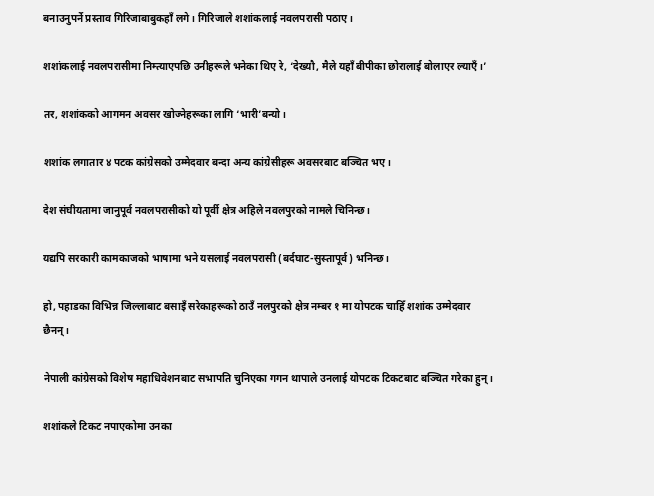बनाउनुपर्ने प्रस्ताव गिरिजाबाबुकहाँ लगे। गिरिजाले शशांकलाई नवलपरासी पठाए।

शशांकलाई नवलपरासीमा निम्त्याएपछि उनीहरूले भनेका थिए रे, ‘देख्यौ, मैले यहाँ बीपीका छोरालाई बोलाएर ल्याएँ।’

तर, शशांकको आगमन अवसर खोज्नेहरूका लागि ‘भारी’बन्यो।

शशांक लगातार ४ पटक कांग्रेसको उम्मेदवार बन्दा अन्य कांग्रेसीहरू अवसरबाट बञ्चित भए।

देश संघीयतामा जानुपूर्व नवलपरासीको यो पूर्वी क्षेत्र अहिले नवलपुरको नामले चिनिन्छ।

यद्यपि सरकारी कामकाजको भाषामा भने यसलाई नवलपरासी (बर्दघाट-सुस्तापूर्व) भनिन्छ।

हो, पहाडका विभिन्न जिल्लाबाट बसाइँ सरेकाहरूको ठाउँ नलपुरको क्षेत्र नम्बर १ मा योपटक चाहिँ शशांक उम्मेदवार छैनन्।

नेपाली कांग्रेसको विशेष महाधिवेशनबाट सभापति चुनिएका गगन थापाले उनलाई योपटक टिकटबाट बञ्चित गरेका हुन्।

शशांकले टिकट नपाएकोमा उनका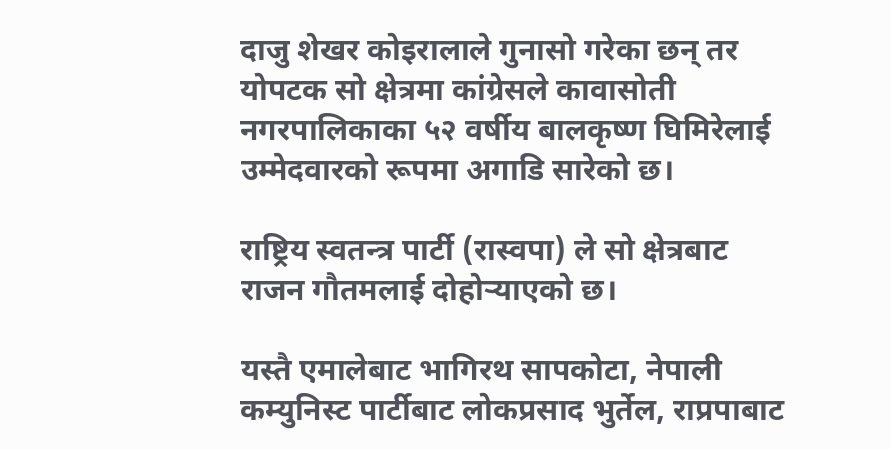दाजु शेखर कोइरालाले गुनासो गरेका छन् तर योपटक सो क्षेत्रमा कांग्रेसले कावासोती नगरपालिकाका ५२ वर्षीय बालकृष्ण घिमिरेलाई उम्मेदवारको रूपमा अगाडि सारेको छ।

राष्ट्रिय स्वतन्त्र पार्टी (रास्वपा) ले सो क्षेत्रबाट राजन गौतमलाई दोहोर्‍याएको छ।

यस्तै एमालेबाट भागिरथ सापकोटा, नेपाली कम्युनिस्ट पार्टीबाट लोकप्रसाद भुर्तेल, राप्रपाबाट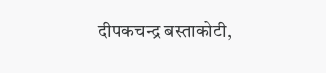दीपकचन्द्र बस्ताकोटी,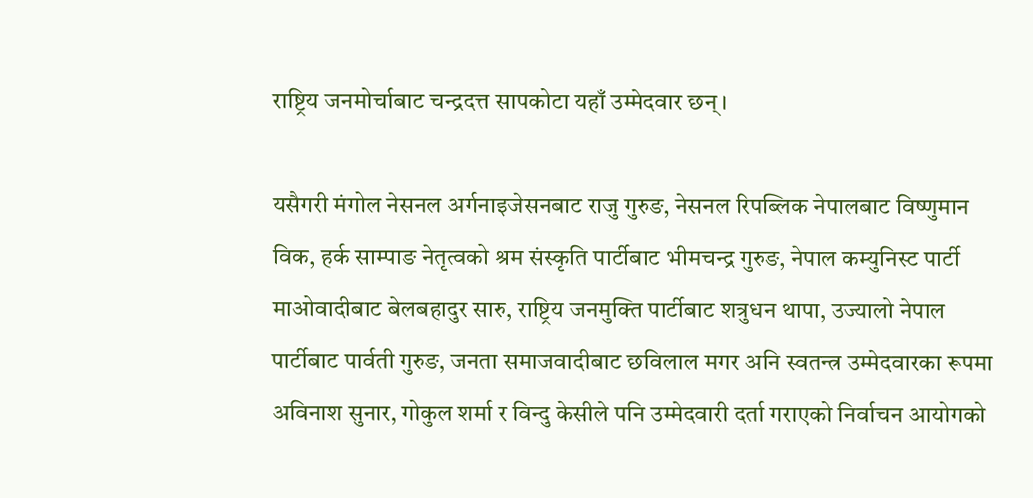राष्ट्रिय जनमोर्चाबाट चन्द्रदत्त सापकोटा यहाँ उम्मेदवार छन्।

यसैगरी मंगोल नेसनल अर्गनाइजेसनबाट राजु गुरुङ, नेसनल रिपब्लिक नेपालबाट विष्णुमान विक, हर्क साम्पाङ नेतृत्वको श्रम संस्कृति पार्टीबाट भीमचन्द्र गुरुङ, नेपाल कम्युनिस्ट पार्टी माओवादीबाट बेलबहादुर सारु, राष्ट्रिय जनमुक्ति पार्टीबाट शत्रुधन थापा, उज्यालो नेपाल पार्टीबाट पार्वती गुरुङ, जनता समाजवादीबाट छविलाल मगर अनि स्वतन्त्र उम्मेदवारका रूपमा अविनाश सुनार, गोकुल शर्मा र विन्दु केसीले पनि उम्मेदवारी दर्ता गराएको निर्वाचन आयोगको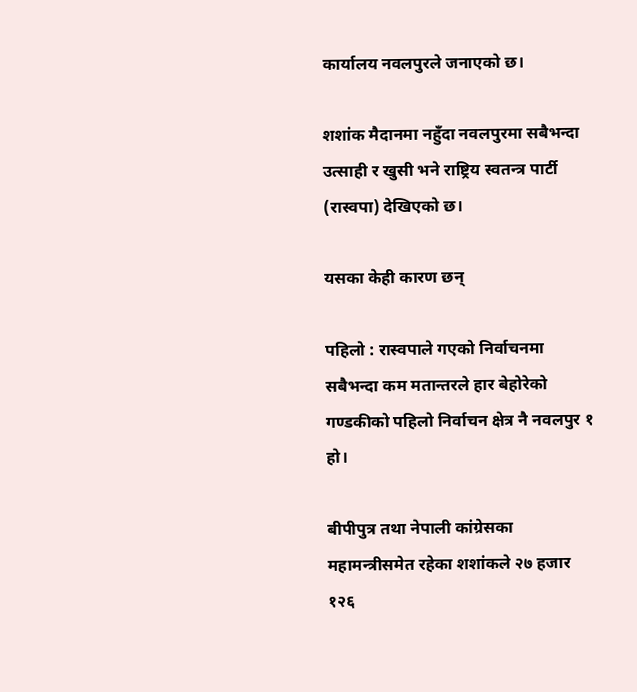कार्यालय नवलपुरले जनाएको छ।

शशांक मैदानमा नहुँदा नवलपुरमा सबैभन्दा उत्साही र खुसी भने राष्ट्रिय स्वतन्त्र पार्टी (रास्वपा) देखिएको छ।

यसका केही कारण छन्

पहिलो : रास्वपाले गएको निर्वाचनमा सबैभन्दा कम मतान्तरले हार बेहोरेको गण्डकीको पहिलो निर्वाचन क्षेत्र नै नवलपुर १ हो।

बीपीपुत्र तथा नेपाली कांग्रेसका महामन्त्रीसमेत रहेका शशांकले २७ हजार १२६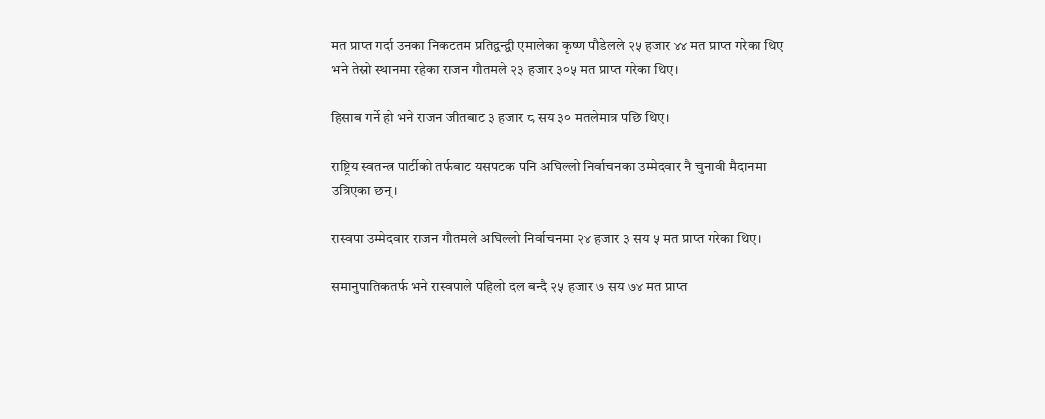मत प्राप्त गर्दा उनका निकटतम प्रतिद्वन्द्वी एमालेका कृष्ण पौडेलले २५ हजार ४४ मत प्राप्त गरेका थिए भने तेस्रो स्थानमा रहेका राजन गौतमले २३ हजार ३०५ मत प्राप्त गरेका थिए।

हिसाब गर्ने हो भने राजन जीतबाट ३ हजार ८ सय ३० मतलेमात्र पछि थिए।

राष्ट्रिय स्वतन्त्र पार्टीको तर्फबाट यसपटक पनि अघिल्लो निर्वाचनका उम्मेदवार नै चुनावी मैदानमा उत्रिएका छन्।

रास्वपा उम्मेदवार राजन गौतमले अघिल्लो निर्वाचनमा २४ हजार ३ सय ५ मत प्राप्त गरेका थिए।

समानुपातिकतर्फ भने रास्वपाले पहिलो दल बन्दै २५ हजार ७ सय ७४ मत प्राप्त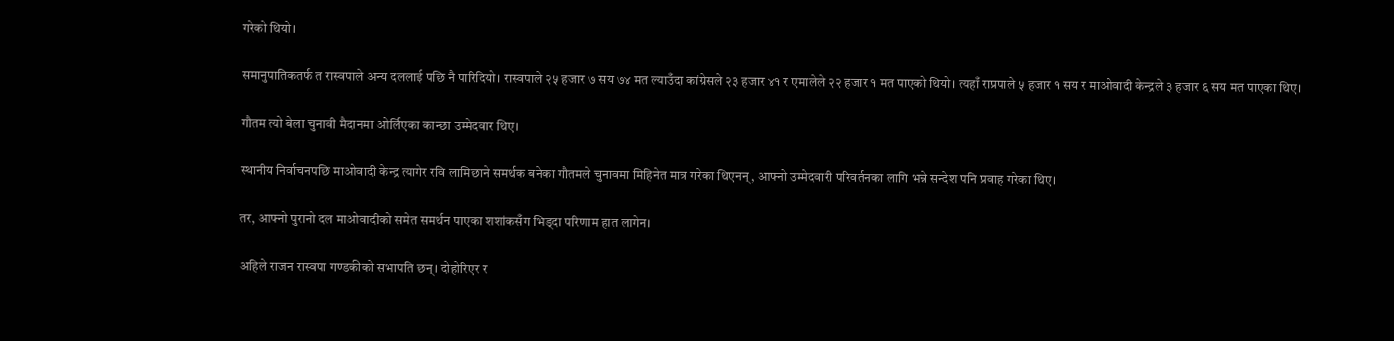गरेको थियो।

समानुपातिकतर्फ त रास्वपाले अन्य दललाई पछि नै पारिदियो। रास्वपाले २५ हजार ७ सय ७४ मत ल्याउँदा कांग्रेसले २३ हजार ४१ र एमालेले २२ हजार १ मत पाएको थियो। त्यहाँ राप्रपाले ५ हजार १ सय र माओवादी केन्द्रले ३ हजार ६ सय मत पाएका थिए।

गौतम त्यो बेला चुनावी मैदानमा ओर्लिएका कान्छा उम्मेदवार थिए।

स्थानीय निर्वाचनपछि माओवादी केन्द्र त्यागेर रवि लामिछाने समर्थक बनेका गौतमले चुनावमा मिहिनेत मात्र गरेका थिएनन्, आफ्नो उम्मेदवारी परिवर्तनका लागि भन्ने सन्देश पनि प्रवाह गरेका थिए।

तर, आफ्नो पुरानो दल माओवादीको समेत समर्थन पाएका शशांकसँग भिड्दा परिणाम हात लागेन।

अहिले राजन रास्वपा गण्डकीको सभापति छन्। दोहोरिएर र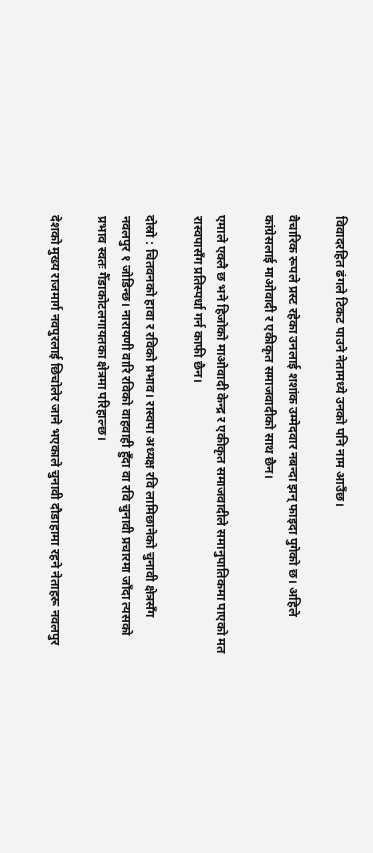विवादरहित ढंगले टिकट पाउने नेतामध्ये उनको पनि नाम आउँछ।

वैचारिक रूपले प्रस्ट रहेका उनलाई शशांक उम्मेदवार नबन्दा झन् फाइदा पुगेको छ। अहिले कांग्रेसलाई माओवादी र एकीकृत समाजवादीको साथ छैन।

एमाले एक्लै छ भने हिजोको माओवादी केन्द्र र एकीकृत समाजवादीले समानुपातिकमा पाएको मत रास्वपासँग प्रतिस्पर्धा गर्न काफी छैन।

दोस्रो : चितवनको हावा र रविको प्रभाव। रास्वपा अध्यक्ष रवि लामिछानेको चुनावी क्षेत्रसँग नवलपुर १ जोडिन्छ। नारायणी वारि रविको वाहवाही हुँदा वा रवि चुनावी प्रचारमा जाँदा त्यसको प्रभाव स्वतः गैँडाकोटलगायतका क्षेत्रमा परिहाल्छ।

देशको मुख्य राजमार्ग नवपुरलाई छिचोलेर जाने भएकाले चुनावी दौडाहामा रहने नेताहरू नवलपुर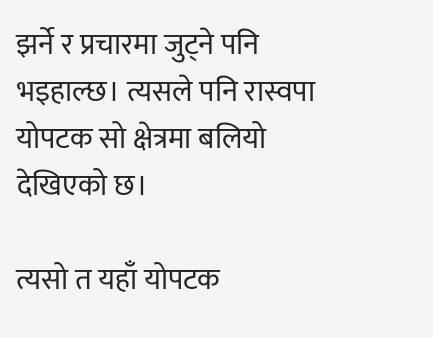झर्ने र प्रचारमा जुट्ने पनि भइहाल्छ। त्यसले पनि रास्वपा योपटक सो क्षेत्रमा बलियो देखिएको छ।

त्यसो त यहाँ योपटक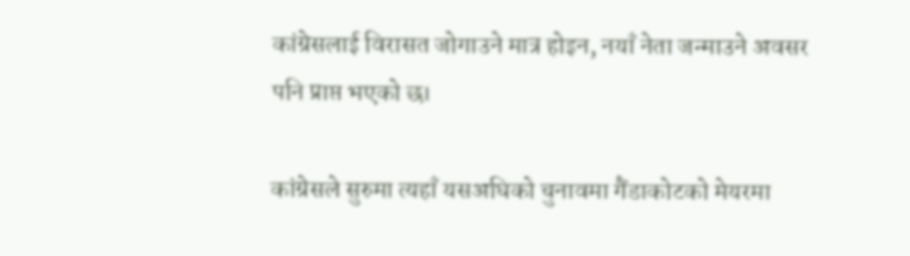कांग्रेसलाई विरासत जोगाउने मात्र होइन, नयाँ नेता जन्माउने अवसर पनि प्राप्त भएको छ।

कांग्रेसले सुरुमा त्यहाँ यसअघिको चुनावमा गैंडाकोटको मेयरमा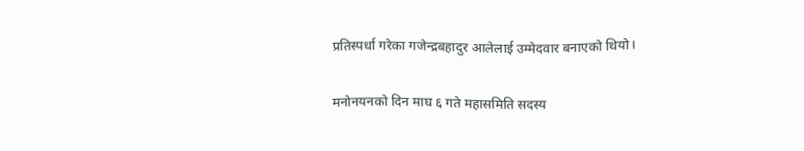प्रतिस्पर्धा गरेका गजेन्द्रबहादुर आलेलाई उम्मेदवार बनाएको थियो।

मनोनयनको दिन माघ ६ गते महासमिति सदस्य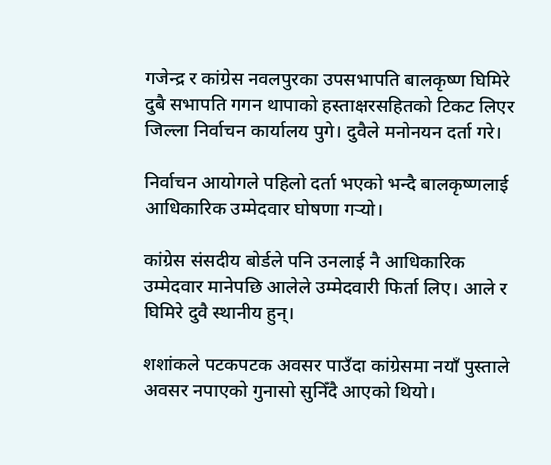गजेन्द्र र कांग्रेस नवलपुरका उपसभापति बालकृष्ण घिमिरे दुबै सभापति गगन थापाको हस्ताक्षरसहितको टिकट लिएर जिल्ला निर्वाचन कार्यालय पुगे। दुवैले मनोनयन दर्ता गरे।

निर्वाचन आयोगले पहिलो दर्ता भएको भन्दै बालकृष्णलाई आधिकारिक उम्मेदवार घोषणा गर्‍यो।

कांग्रेस संसदीय बोर्डले पनि उनलाई नै आधिकारिक उम्मेदवार मानेपछि आलेले उम्मेदवारी फिर्ता लिए। आले र घिमिरे दुवै स्थानीय हुन्।

शशांकले पटकपटक अवसर पाउँदा कांग्रेसमा नयाँ पुस्ताले अवसर नपाएको गुनासो सुनिँदै आएको थियो।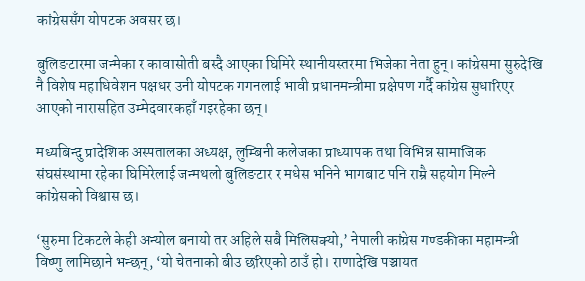कांग्रेससँग योपटक अवसर छ।

बुलिङटारमा जन्मेका र कावासोती बस्दै आएका घिमिरे स्थानीयस्तरमा भिजेका नेता हुन्। कांग्रेसमा सुरुदेखि नै विशेष महाधिवेशन पक्षधर उनी योपटक गगनलाई भावी प्रधानमन्त्रीमा प्रक्षेपण गर्दै कांग्रेस सुधारिएर आएको नारासहित उम्मेदवारकहाँ गइरहेका छन्।

मध्यबिन्दु प्रादेशिक अस्पतालका अध्यक्ष, लुम्बिनी कलेजका प्राध्यापक तथा विभिन्न सामाजिक संघसंस्थामा रहेका घिमिरेलाई जन्मथलो बुलिङटार र मधेस भनिने भागबाट पनि राम्रै सहयोग मिल्ने कांग्रेसको विश्वास छ।

‘सुरुमा टिकटले केही अन्योल बनायो तर अहिले सबै मिलिसक्यो,’ नेपाली कांग्रेस गण्डकीका महामन्त्री विष्णु लामिछाने भन्छन्, ‘यो चेतनाको बीउ छरिएको ठाउँ हो। राणादेखि पञ्चायत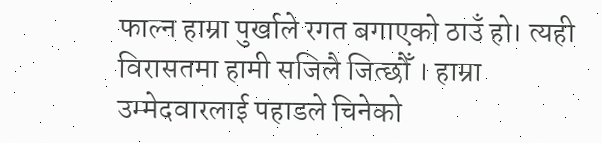फाल्न हाम्रा पुर्खाले रगत बगाएको ठाउँ हो। त्यही विरासतमा हामी सजिलै जित्छौँ । हाम्रा उम्मेदवारलाई पहाडले चिनेको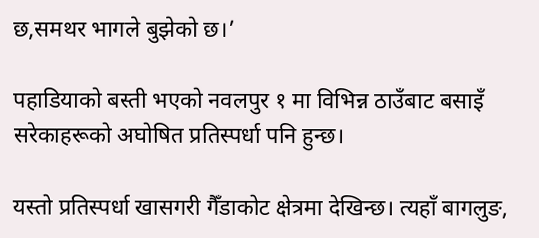छ,समथर भागले बुझेको छ।’

पहाडियाको बस्ती भएको नवलपुर १ मा विभिन्न ठाउँबाट बसाइँ सरेकाहरूको अघोषित प्रतिस्पर्धा पनि हुन्छ।

यस्तो प्रतिस्पर्धा खासगरी गैँडाकोट क्षेत्रमा देखिन्छ। त्यहाँ बागलुङ,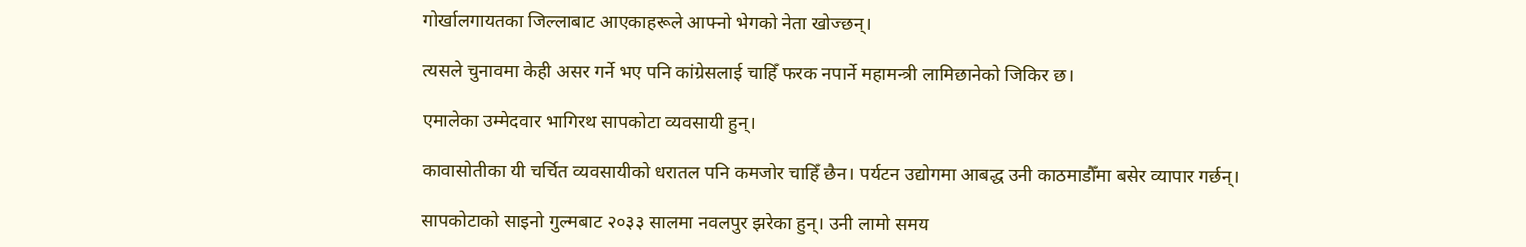गोर्खालगायतका जिल्लाबाट आएकाहरूले आफ्नो भेगको नेता खोज्छन्।

त्यसले चुनावमा केही असर गर्ने भए पनि कांग्रेसलाई चाहिँ फरक नपार्ने महामन्त्री लामिछानेको जिकिर छ।

एमालेका उम्मेदवार भागिरथ सापकोटा व्यवसायी हुन्।

कावासोतीका यी चर्चित व्यवसायीको धरातल पनि कमजोर चाहिँ छैन। पर्यटन उद्योगमा आबद्ध उनी काठमाडौँमा बसेर व्यापार गर्छन्।

सापकोटाको साइनो गुल्मबाट २०३३ सालमा नवलपुर झरेका हुन्। उनी लामो समय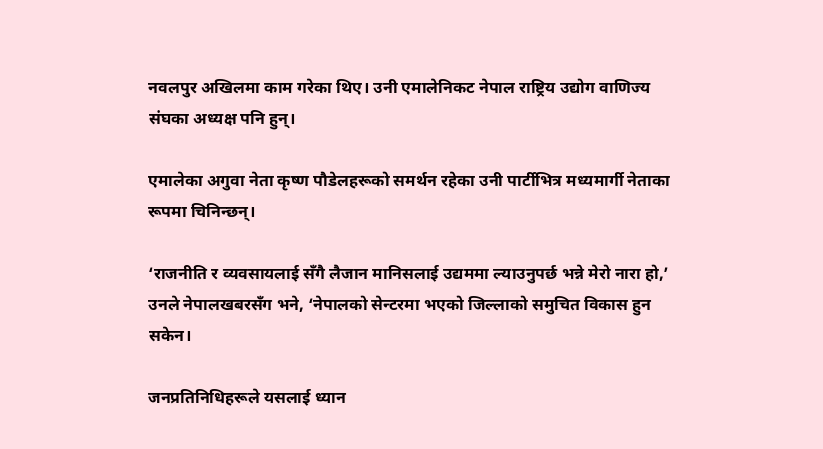नवलपुर अखिलमा काम गरेका थिए। उनी एमालेनिकट नेपाल राष्ट्रिय उद्योग वाणिज्य संघका अध्यक्ष पनि हुन्।

एमालेका अगुवा नेता कृष्ण पौडेलहरूको समर्थन रहेका उनी पार्टीभित्र मध्यमार्गी नेताका रूपमा चिनिन्छन्।

‘राजनीति र व्यवसायलाई सँगै लैजान मानिसलाई उद्यममा ल्याउनुपर्छ भन्ने मेरो नारा हो,’ उनले नेपालखबरसँग भने, ‘नेपालको सेन्टरमा भएको जिल्लाको समुचित विकास हुन सकेन।

जनप्रतिनिधिहरूले यसलाई ध्यान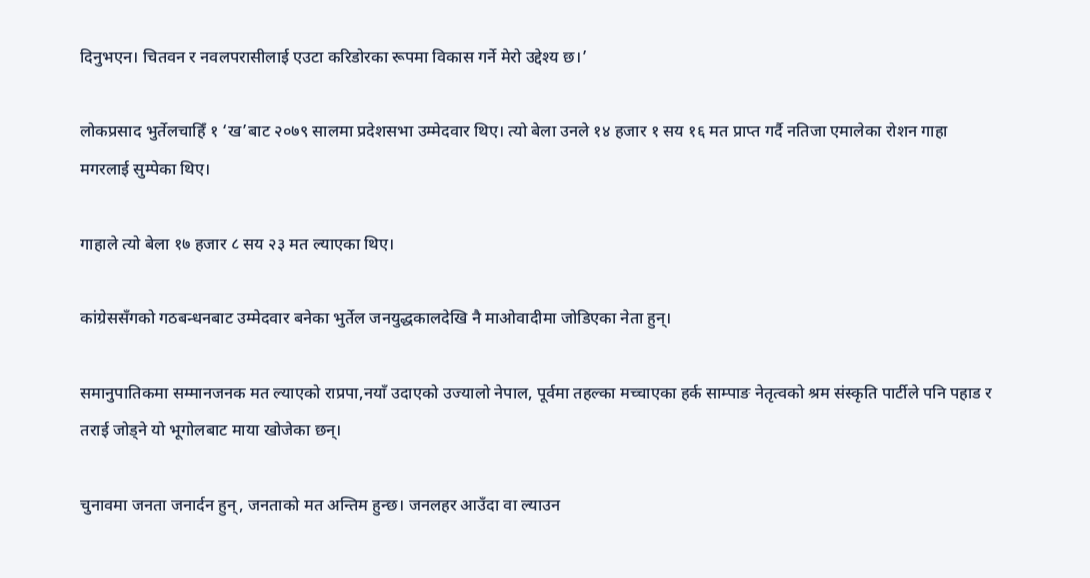दिनुभएन। चितवन र नवलपरासीलाई एउटा करिडोरका रूपमा विकास गर्ने मेरो उद्देश्य छ।’

लोकप्रसाद भुर्तेलचाहिँ १ ‘ख’बाट २०७९ सालमा प्रदेशसभा उम्मेदवार थिए। त्यो बेला उनले १४ हजार १ सय १६ मत प्राप्त गर्दै नतिजा एमालेका रोशन गाहा मगरलाई सुम्पेका थिए।

गाहाले त्यो बेला १७ हजार ८ सय २३ मत ल्याएका थिए।

कांग्रेससँगको गठबन्धनबाट उम्मेदवार बनेका भुर्तेल जनयुद्धकालदेखि नै माओवादीमा जोडिएका नेता हुन्।

समानुपातिकमा सम्मानजनक मत ल्याएको राप्रपा,नयाँ उदाएको उज्यालो नेपाल, पूर्वमा तहल्का मच्चाएका हर्क साम्पाङ नेतृत्वको श्रम संस्कृति पार्टीले पनि पहाड र तराई जोड्ने यो भूगोलबाट माया खोजेका छन्।

चुनावमा जनता जनार्दन हुन्, जनताको मत अन्तिम हुन्छ। जनलहर आउँदा वा ल्याउन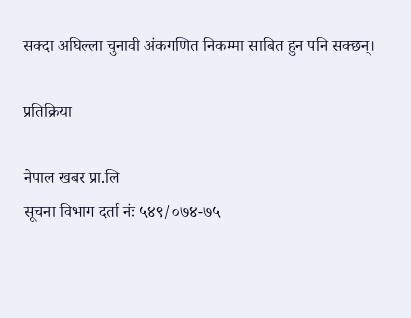सक्दा अघिल्ला चुनावी अंकगणित निकम्मा साबित हुन पनि सक्छन्।

प्रतिक्रिया

नेपाल खबर प्रा.लि
सूचना विभाग दर्ता नंः ५४९/०७४-७५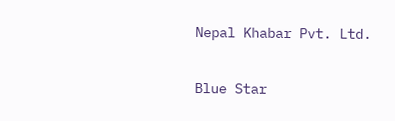Nepal Khabar Pvt. Ltd.

Blue Star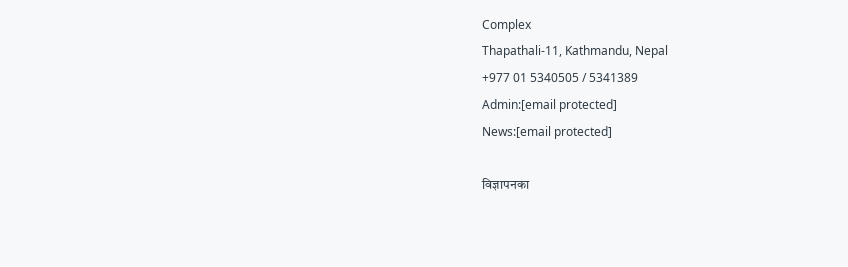Complex
Thapathali-11, Kathmandu, Nepal
+977 01 5340505 / 5341389
Admin:[email protected]
News:[email protected]

विज्ञापनका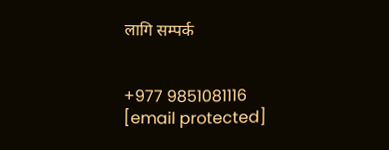लागि सम्पर्क


+977 9851081116
[email protected]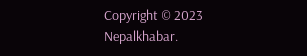Copyright © 2023 Nepalkhabar.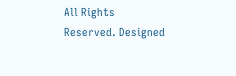All Rights Reserved. Designed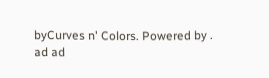byCurves n' Colors. Powered by .
ad ad